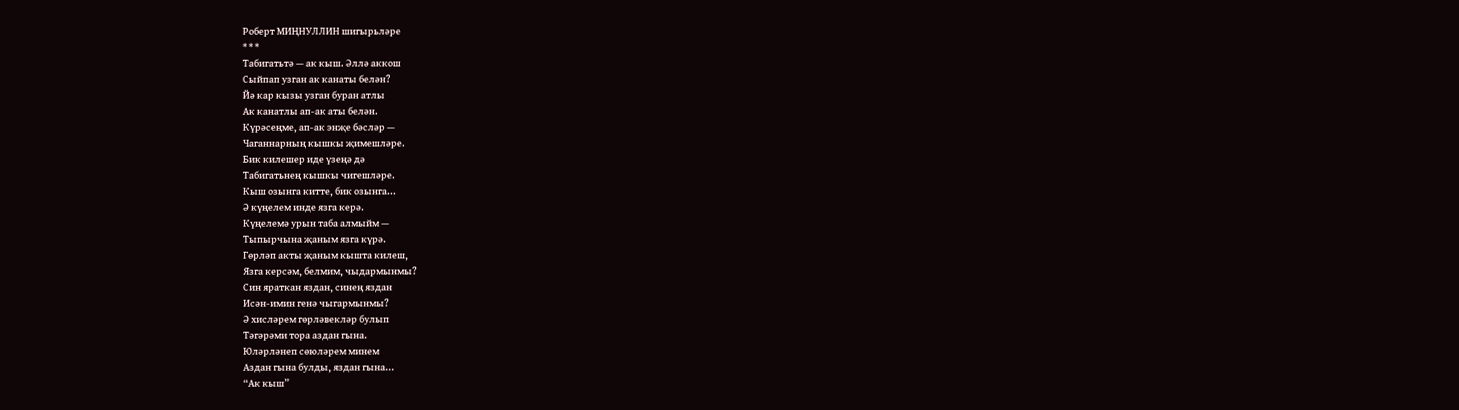Роберт МИҢНУЛЛИН шигырьләре
* * *
Табигатьтә — ак кыш. Әллә аккош
Сыйпап узган ак канаты белән?
Йә кар кызы узган буран атлы
Ак канатлы ап-ак аты белән.
Күрәсеңме, ап-ак энҗе бәсләр —
Чаганнарның кышкы җимешләре.
Бик килешер иде үзеңә дә
Табигатьнең кышкы чигешләре.
Кыш озынга китте, бик озынга...
Ә күңелем инде язга керә.
Күңелемә урын таба алмыйм —
Тыпырчына җаным язга күрә.
Гөрләп акты җаным кышта килеш,
Язга керсәм, белмим, чыдармынмы?
Син яраткан яздан, синең яздан
Исән-имин генә чыгармынмы?
Ә хисләрем гөрләвекләр булып
Тәгәрәми тора аздан гына.
Юләрләнеп сөюләрем минем
Аздан гына булды, яздан гына...
“Ак кыш”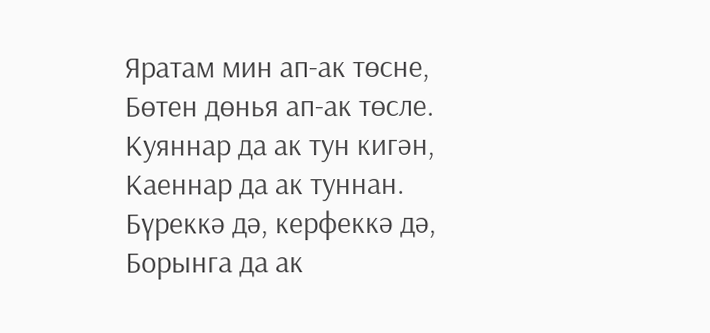Яратам мин ап-ак төсне,
Бөтен дөнья ап-ак төсле.
Куяннар да ак тун кигән,
Каеннар да ак туннан.
Бүреккә дә, керфеккә дә,
Борынга да ак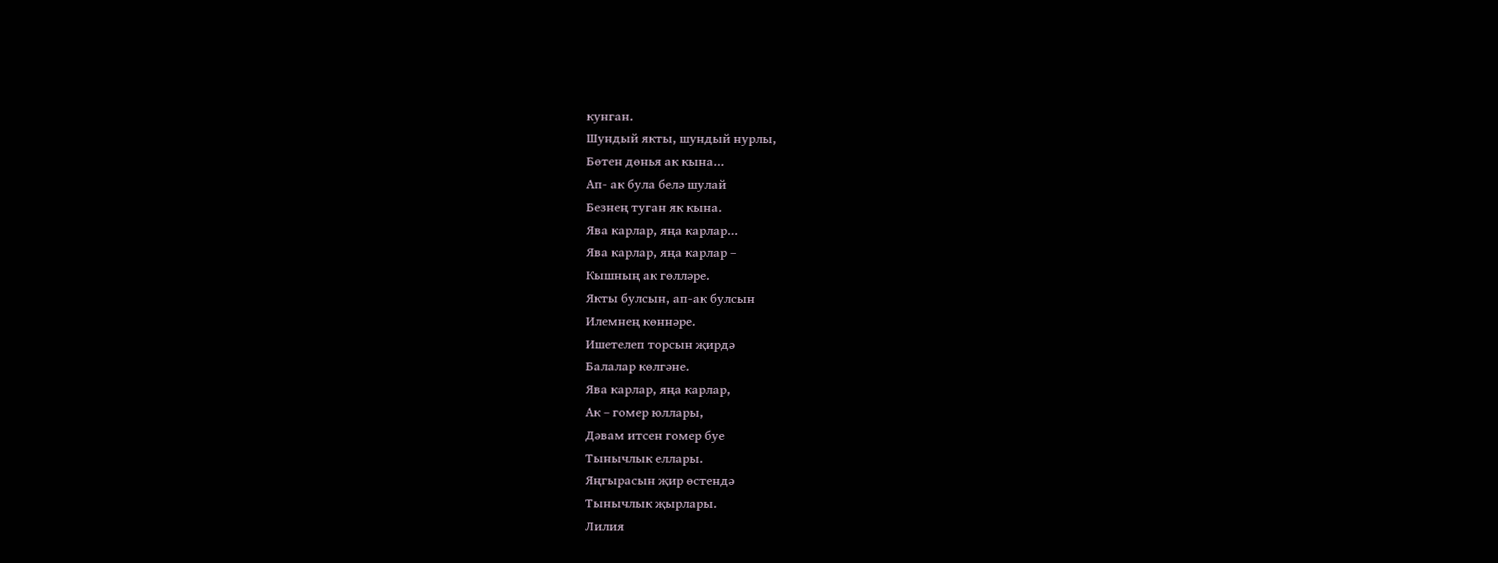кунган.
Шундый якты, шундый нурлы,
Бөтен дөнья ак кына…
Ап- ак була белә шулай
Безнең туган як кына.
Ява карлар, яңа карлар…
Ява карлар, яңа карлар –
Кышның ак гөлләре.
Якты булсын, ап-ак булсын
Илемнең көннәре.
Ишетелеп торсын җирдә
Балалар көлгәне.
Ява карлар, яңа карлар,
Ак – гомер юллары,
Дәвам итсен гомер буе
Тынычлык еллары.
Яңгырасын җир өстендә
Тынычлык җырлары.
Лилия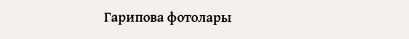Гарипова фотолары